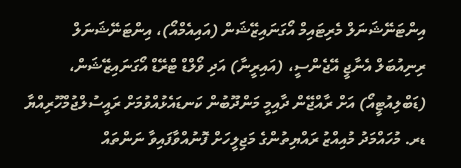އިންޓަނޭޝަނަލް މެރިޓައިމް އޯގަނައިޒޭޝަން (އައިއެމްއޯ)، އިންޓަނޭޝަނަލް ރިނިއުބަލް އެނާޖީ އޭޖެންސީ، (އައިރީނާ) އަދި ވޯލްޑް ޓްރޭޑް އޯގަނައިޒޭޝަން، (ޑަބްލިއުޓީއޯ) އަށް ރާއްޖޭން ދާއިމީ މަންދޫބުން ކަނޑައެޅުއްވުމަށް ރައީސުލްޖުމްހޫރިއްޔާ ޑރ. މުހައްމަދު މުއިއްޒު ރައްޔިތުންގެ މަޖިލީހަށް ފޮނުއްވާފައިވާ ނަންތައް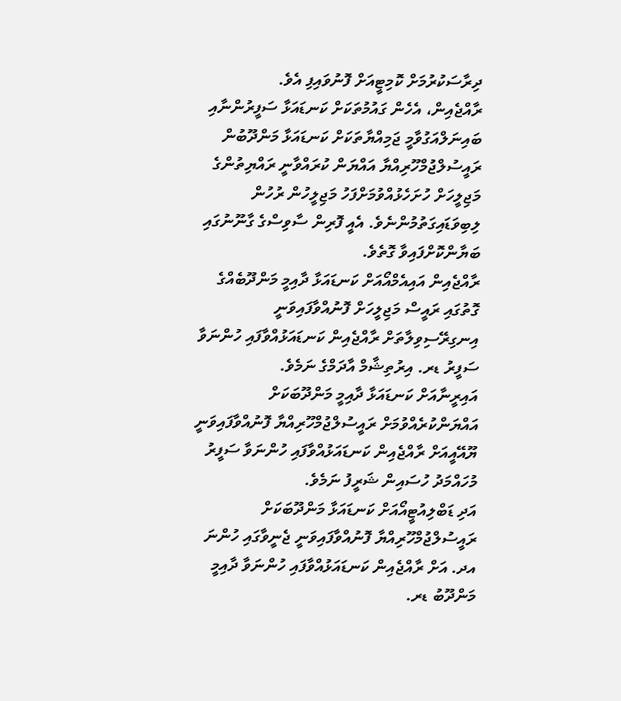ދިރާސަކުރުމަށް ކޮމިޓީއަށް ފޮނުވައިފި އެވެ.
ރާއްޖެއިން، އެހެން ގައުމުތަކަށް ކަނޑައަޅާ ސަފީރުންނާއި ބައިނަލްއަގުވާމީ ޖަމިއްޔާތަކަށް ކަނޑައަޅާ މަންދޫބުން ރައީސުލްޖުމްހޫރިއްޔާ އައްޔަން ކުރައްވާނީ ރައްޔިތުންގެ މަޖިލީހަށް ހުށަހެޅުއްވުމަށްފަހު މަޖިލީހުން ރުހުން ލިބިވަޑައިގަތުމުންނެވެ. އެއީ ފޮރިން ސާވިސްގެ ގާނޫނުގައި ބަޔާންކޮށްފައިވާ ގޮތެވެ.
ރާއްޖެއިން އައިއެމްއޯއަށް ކަނޑައަޅާ ދާއިމީ މަންދޫބެއްގެ ގޮތުގައި ރައީސް މަޖިލީހަށް ފޮނުއްވާފައިވަނީ އިނގިރޭސިވިލާތަށް ރާއްޖެއިން ކަނޑައަޅުއްވާފައި ހުންނަވާ ސަފީރު ޑރ. އިރުތިޝާމް އާދަމްގެ ނަމެވެ.
އައިރީނާއަށް ކަނޑައަޅާ ދާއިމީ މަންދޫބަކަށް އައްޔަންކުރެއްވުމަށް ރައީސުލްޖުމްހޫރިއްޔާ ފޮނުއްވާފައިވަނީ ޔޫއޭއީއަށް ރާއްޖެއިން ކަނޑައަޅުއްވާފައި ހުންނަވާ ސަފީރު މުހައްމަދު ހުސައިން ޝަރީފު ނަމެވެ.
އަދި ޑަބްލިއުޓީއޯއަށް ކަނޑައަޅާ މަންދޫބަކަށް ރައީސުލްޖުމްހޫރިއްޔާ ފޮނުއްވާފައިވަނީ ޖެނީވާގައި ހުންނަ އދ. އަށް ރާއްޖެއިން ކަނޑައަޅުއްވާފައި ހުންނަވާ ދާއިމީ މަންދޫބު ޑރ.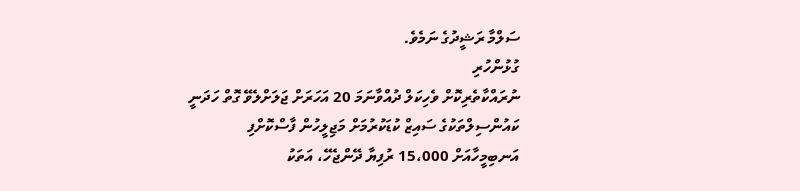ސަލްމާ ރަޝީދުގެ ނަމެވެ.
ގުޅުންހުރި
ނުރައްކާތެރިކޮށް ވެހިކަލް ދުއްވާނަމަ 20 އަހަރަށް ޖަލަށްލެވޭ ގޮތް ހަދަނީ
ކައުންސިލްތަކުގެ ސައިޒް ކުޑަކުރުމަށް މަޖިލީހުން ފާސްކޮށްފި
އަނބިމީހާއަށް 15،000 ރުފިޔާ ދޭންޖެހޭ، އަތަކު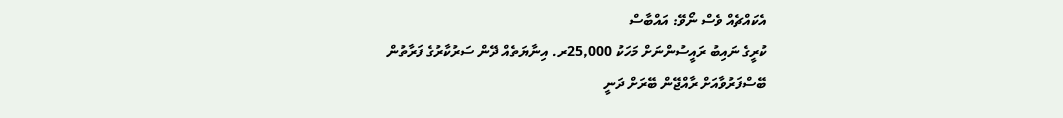އެކައްޗެއް ވެސް ނޯވޭ: އައްބާސް
ކުރީގެ ނައިބު ރައީސުންނަށް މަހަކު 25,000ރ. އިނާޔަތެއް ދޭން ސަރުކާރުގެ ފަރާތުން
ބޭސްފަރުވާއަށް ރާއްޖޭން ބޭރަށް ދަނީ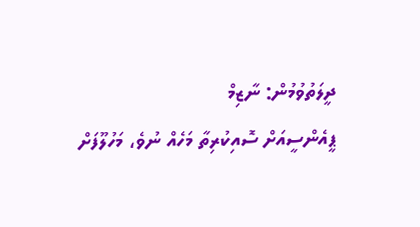ދީލަތުވުމުން: ނާޒިމް
ޕީއެންސީއަށް ސޮއިކުރިތާ މަހެއް ނުވެ، މަހުލޫފަށް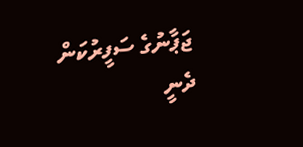ޖަޕާނުގެ ސަފީރުކަން ދެނީ